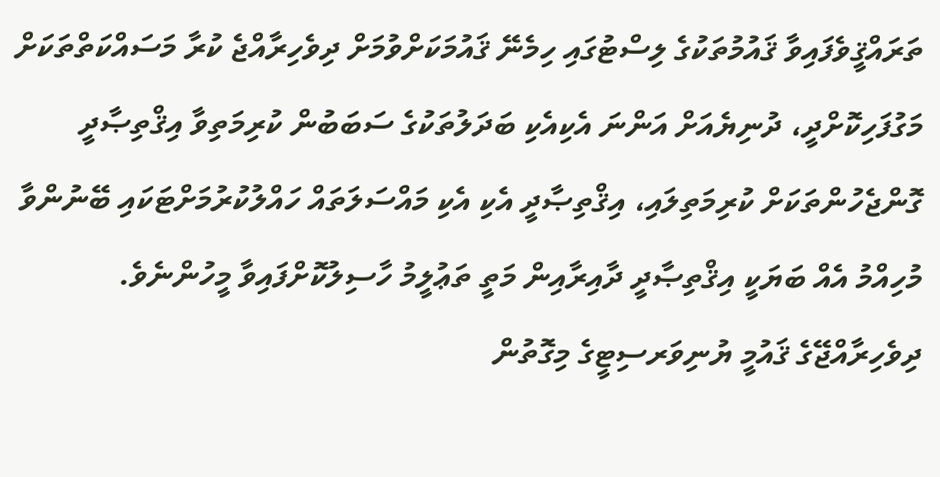ތަރައްޤީވެފައިވާ ޤައުމުތަކުގެ ލިސްޓުގައި ހިމެނޭ ޤައުމަކަށްވުމަށް ދިވެހިރާއްޖެ ކުރާ މަސައްކަތްތަކަށް މަގުފަހިކޮށްދީ، ދުނިޔެއަށް އަންނަ އެކިއެކި ބަދަލުތަކުގެ ސަބަބުން ކުރިމަތިވާ އިޤްތިޞާދީ ގޮންޖެހުންތަކަށް ކުރިމަތިލައި، އިޤްތިޞާދީ އެކި އެކި މައްސަލަތައް ހައްލުކުރުމަށްޓަކައި ބޭނުންވާ މުހިއްމު އެއް ބަޔަކީ އިޤްތިޞާދީ ދާއިރާއިން މަތީ ތަޢުލީމު ހާސިލުކޮށްފައިވާ މީހުންނެވެ. ދިވެހިރާއްޖޭގެ ޤައުމީ ޔުނިވަރސިޓީގެ މިގޮތުން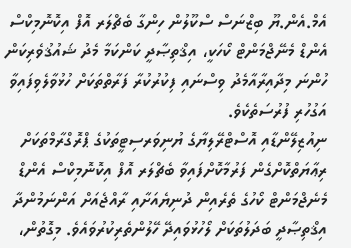އެމް.އެން.ޔޫ ބިޒްނަސް ސްކޫލުން ހިންގާ ބެޗްލަރ އޮފް އިކޮނޮމިކްސް އެންޑް މެނޭޖްމަންޓް ކޯހަކީ، އިޤްތިޞާދީ ކަންކަމާ މެދު ޝައުޤުވެރިކަން ހުންނަ މިދާއިރާއާމެދު ވިސްނައި ފިކުރުކުރާ ފަރާތްތަކަށް ހުޅުވާލެވިފައިވާ އަގުހުރި ފުރުސަތެކެވެ.
ނިއުޒިލޭންޑާއި އޮސްޓްރޭލިޔާގެ ޔުނިވަރސިޓީތަކުގެ ޕްރޮގްރާމްތަކަށް ރިޢާޔަތްކޮށްގެން ފަރުމާކޮށްފައިވާ ބެޗްލަރ އޮފް އިކޮނޮމިކްސް އެންޑް މެނެޖްމަންޓް ކޯހުގެ ތެރެއިން ދުނިޔެއަށާއި ރާއްޖެއަށް އަންނަމުންދާ އިޤްތިޞާދީ ބަދަލުތަކަށް ލޯހުޅުވައިދޭ ހޭލުންތެރިކުރުވައެވެ. މިގޮތުން،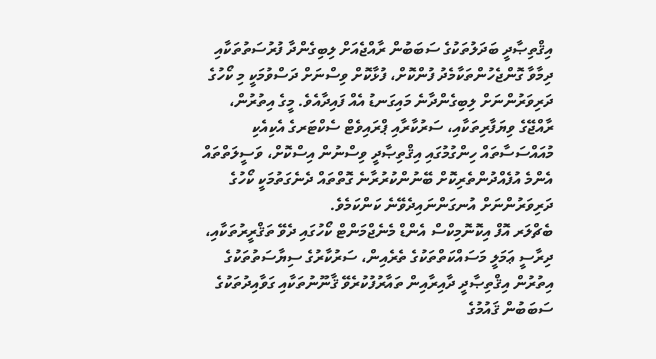އިޤްތިޞާދީ ބަދަލުތަކުގެ ސަބަބުން ރާއްޖެއަށް ލިބިގެންދާ ފުރުސަތުތަކާއި ދިމާވާ ގޮންޖެހުންތަކާމެދު ފުންކޮށް، ފުޅާކޮށް ވިސްނަށް ދަސްވުމަކީ މި ކޯހުގެ ދަރިވަރުންނަށް ލިބިގެންދާނެ މައިގަނޑު އެއް ފައިދާއެވެ. މީގެ އިތުރުން، ރާއްޖޭގެ ވިޔަފާރިތަކާއި، ސަރުކާރާއި ޕްރައިވެޓް ސެކްޓަރގެ އެކިއެކި މުއައްސަސާތައް ހިންގުމުގައި އިޤްތިޞާދީ ވިސްނުން އިސްކޮށް، ވަސީލަތްތައް އެންމެ އުފެއްދުންތެރިކޮށް ބޭނުންކުރުރާނެ ގޮތްތައް ދެނެގަތުމަކީ ކޯހުގެ ދަރިވަރުންނަށް އުނގަންނައިދެވޭނެ ކަންކަމެވެ.
ބެޗްލަރ އޮފް އިކޮނޮމިކްސް އެންޑް މެނެޖްމަންޓް ކޯހުގައި ދެވޭ ތަޤްރީރުތަކާއި، ދިރާސީ ޢަމަލީ މަސައްކަތްތަކުގެ ތެރެއިން، ސަރުކާރުގެ ސިޔާސަތުތަކުގެ އިތުރުން އިޤްތިޞާދީ ދާއިރާއިން ތައާރުފުކުރެވޭ ޤާނޫނުތަކާއި ގަވާއިދުތަކުގެ ސަބަބުން ޤައުމުގެ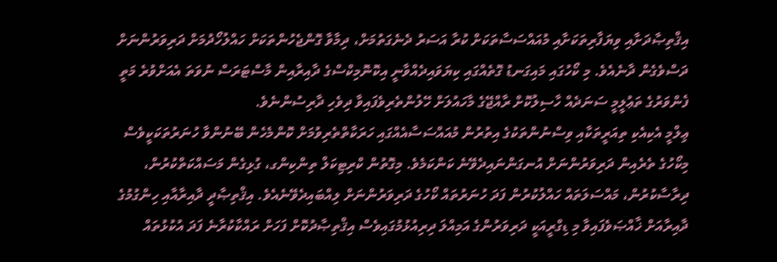އިޤްތިޞާދަށާއި ވިޔަފާރިތަކަށާއި މުއައްސަސާތަކަށް ކުރާ އަސަރު ދެނެގަތުމަށް، ދިމާވާ ގޮންޖެހުންތަކަށް ހައްލުހޯދުމަށް ދަރިވަރުންނަށް ދަސްވެގެން ދާނެއެވެ. މި ކޯހުގައި މައިގަނޑު ގޮތެއްގައި ކިޔަވައިދެއްވާނީ އިކޮނޮމިކްސްގެ ދާއިރާއިން މާސްޓަރަސް ނުވަތަ އެއަށްވުރެ މަތީ ފެންވަރުގެ ތަޢުލީމީ ސަނަދެއް ހާސިލުކޮށް ރާއްޖޭގެ މާހައުލަށް ހޭލުންތެރިވެފައިވާ ދިވެހި ދާރިސުންނެވެ.
ޢިލްމީ އެކިއެކި ތިއަރީތަކާއި ވިސްނުންތަކުގެ އިތުރުން މުއައްސަސާއެއްގައި ހަރަކާތްތެރިވުމަށް ކޮންމެހެން ބޭނުންވާ ހުނަރުތަކަކީވެސް މިކޯހުގެ ތެރެއިން ދަރިވަރުންނަށް އުނގަންނައިދެވޭނެ ކަންކަމެވެ. މިގޮތުން ކްރިޓިކަލް ތިންކިންގ، ގުޅިގެން މަސައްކަތްކުރުން، ދިރާސާކުރުން، މައްސަލަތައް ހައްލުކުރުން ފަދަ ހުނަރުތައް ކޯހުގެ ދަރިވަރުންނަށް ލިއްބައިދެވޭނެއެވެ. އިޤްތިޞާދީ ދާއިރާއާއި ހިންގުމުގެ ދާއިރާއަށް ޚާއްޞަވެފައިވާ މި ޑިގްރީއަކީ ދަރިވަރުންގެ އަމިއްލަ ދިރިއުޅުމުގައިވެސް އިޤްތިޞާދުކޮށް ފަހަށް ރައްކާކުރާނެ ފަދަ އުކުޅުތައް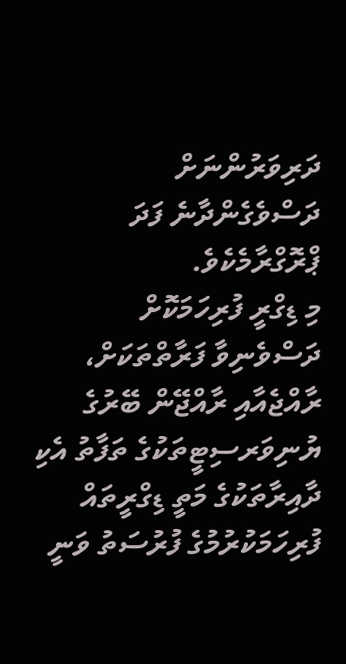ދަރިވަރުންނަށް ދަސްވެގެންދާނެ ފަދަ ޕްރޮގްރާމެކެވެ.
މި ޑިގްރީ ފުރިހަމަކޮށް ދަސްވެނިވާ ފަރާތްތަކަށް، ރާއްޖެއާއި ރާއްޖޭން ބޭރުގެ ޔުނިވަރސިޓީތަކުގެ ތަފާތު އެކި ދާއިރާތަކުގެ މަތީ ޑިގްރީތައް ފުރިހަމަކުރުމުގެ ފުރުސަތު ވަނީ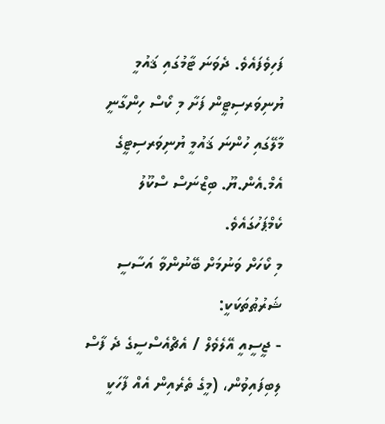ފަހިވެފައެވެ. ދެވަނަ ޓާމުގައި ޤައުމީ ޔުނިވަރސިޓީން ފަށާ މި ކޯސް ހިންގާނީ މާލޭގައި ހުންނަ ޤައުމީ ޔުނިވަރސިޓީގެ އެމް.އެން.ޔޫ. ބިޒްނަސް ސްކޫލު ކެމްޕަހުގައެވެ.
މި ކޯހަށް ވަނުމަށް ބޭނުންވާ އަސާސީ ޝަރުޠުތަކަކީ:
- ޖީސީއީ އޭލެވެލް / އެޗްއެސްސީގެ ދެ ފާސް ލިބިފައިވުން، (މީގެ ތެރެއިން އެއް ފާހަކީ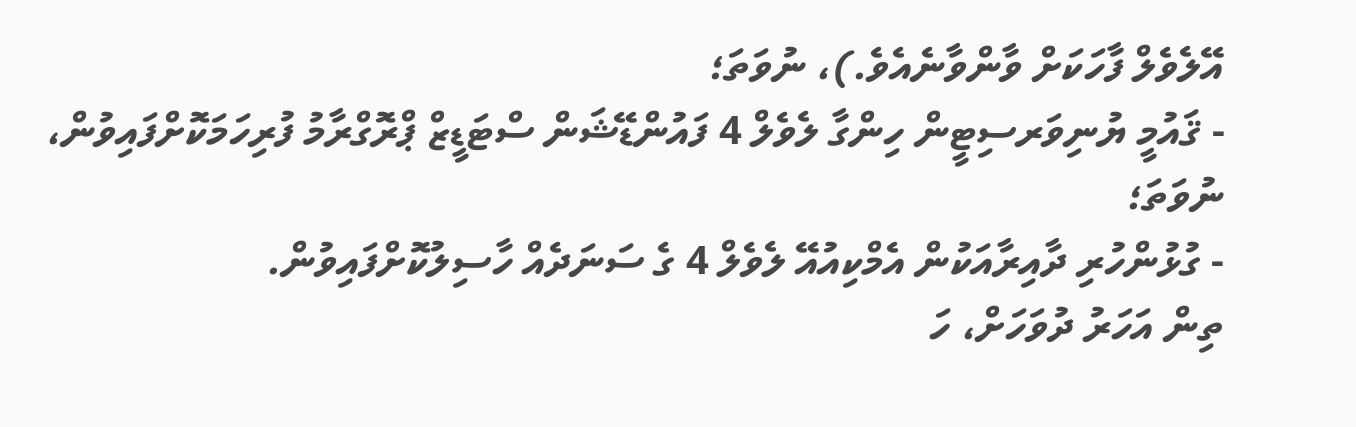އޭލެވެލް ފާހަކަށް ވާންވާނެއެވެ.)، ނުވަތަ؛
- ޤައުމީ ޔުނިވަރސިޓީން ހިންގާ ލެވެލް 4 ފައުންޑޭޝަން ސްޓަޑީޒް ޕްރޮގްރާމު ފުރިހަމަކޮށްފައިވުން، ނުވަތަ؛
- ގުޅުންހުރި ދާއިރާއަކުން އެމްކިއުއޭ ލެވެލް 4 ގެ ސަނަދެއް ހާސިލުކޮށްފައިވުން.
ތިން އަހަރު ދުވަހަށް، ހަ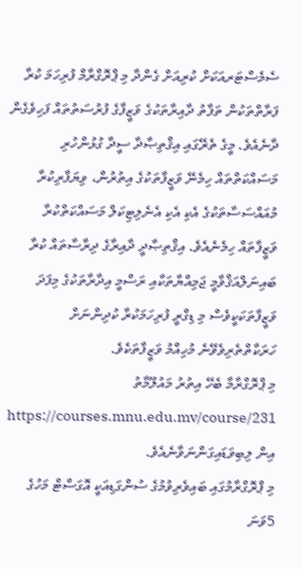ސެމެސްޓަރއަކަށް ކުރިއަށް ގެންދާ މި ޕްރޮގްރާމް ފުރިހަމަ ކުރާ ފަރާތްތަކުން ތަފާތު ދާއިރާތަކުގެ ވަޒީފާގެ ފުރުސަތުތައް ފަހިވެގެން ދާނެއެވެ. މީގެ ތެރޭގައި އިޤްތިޞާދާ ސީދާ ގުޅުންހުރި މަސައްކަތްތައް ހިމެނޭ ވަޒީފާތަކުގެ އިތުރުން، ވިޔަފާރިކުރާ މުއައްސަސާތަކުގެ އެކި އެކި އެނެލިޓިކަލް މަސައްކަތްކުރާ ވަޒީފާތައް ހިމެނެއެވެ. އިޤްތިޞާދީ ދާއިރާގެ ދިރާސާތައް ކުރާ ބައިނަލްއަޤްވާމީ ޖަމިއްޔާތަކާއި ރަސްމީ އިދާރާތަކުގެ މިފަދަ ވަޒީފާތަކަކީވެސް މި ޑިގްރީ ފުރިހަމަކުރާ ކުދިންނަށް ހަރަކާތްތެރިވެވޭނެ މުހިއްމު ވަޒީފާތަކެވެ.
މި ޕްރޮގްރާމާ ބެހޭ އިތުރު މައުލޫމާތު https://courses.mnu.edu.mv/course/231 އިން ލިބިވަޑައިގަންނަވާނެއެވެ.
މި ޕްރޮގްރާމުގައި ބައިވެރިވުމުގެ ސުންގަޑިއަކީ އޮގަސްޓް މަހުގެ 5ވަނަ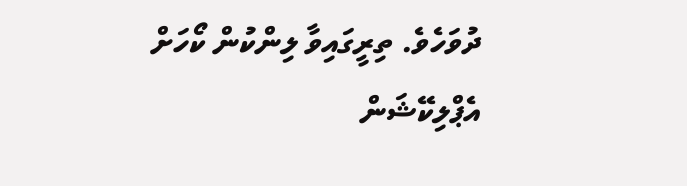ދުވަހެވެ. ތިރީގައިވާ ލިންކުން ކޯހަށް އެޕްލިކޭޝަން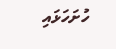ހުށަހަޅައި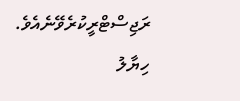ރަޖިސްޓްރީކުރެވޭނެއެވެ.
ހިޔާލު